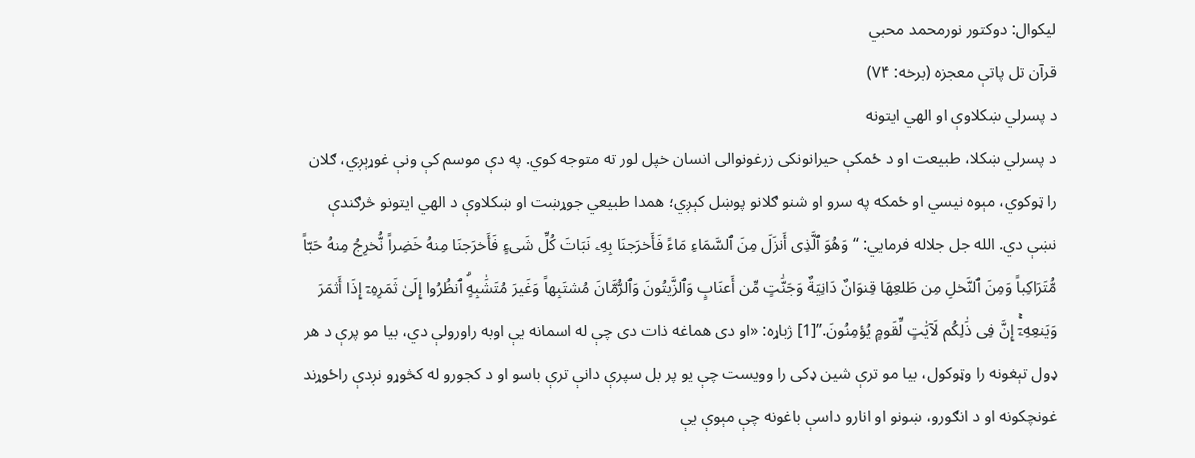لیکوال: دوکتور نورمحمد محبي
قرآن تل پاتې معجزه (برخه: ۷۴)
د پسرلي ښکلاوې او الهي ایتونه
د پسرلي ښکلا، طبيعت او د ځمکې حيرانونکی زرغونوالی انسان خپل لور ته متوجه کوي. په دې موسم کې ونې غوړېږي، ګلان را ټوکوي، مېوه نیسي او ځمکه په سرو او شنو ګلانو پوښل کېږي؛ همدا طبيعي جوړښت او ښکلاوې د الهي ايتونو څرګندې نښې دي. الله جل جلاله فرمايي: “وَهُوَ ٱلَّذِی أَنزَلَ مِنَ ٱلسَّمَاءِ مَاءً فَأَخرَجنَا بِهِۦ نَبَاتَ كُلِّ شَیءٍ فَأَخرَجنَا مِنهُ خَضِراً نُّخرِجُ مِنهُ حَبّاً مُّتَرَاكِباً وَمِنَ ٱلنَّخلِ مِن طَلعِهَا قِنوَانٌ دَانِیَةٌ وَجَنَّٰتٍ مِّن أَعنَابٍ وَٱلزَّیتُونَ وَٱلرُّمَّانَ مُشتَبِهاً وَغَیرَ مُتَشَٰبِهٍۗ ٱنظُرُوا إِلَىٰ ثَمَرِهِۦۤ إِذَا أَثمَرَ وَیَنعِهِۦۤۚ إِنَّ فِی ذَٰلِكُم لَآیَٰتٍ لِّقَومٍ یُؤمِنُونَ.”[1] ژباړه: «او دی هماغه ذات دی چې له اسمانه يې اوبه راورولې دي، بيا مو پرې د هر ډول تېغونه را وټوکول، بیا مو ترې شين ډکی را وويست چې يو پر بل سپرې دانې ترې باسو او د کجورو له کڅوړو نږدې راځوړند غونچکونه او د انګورو، ښونو او انارو داسې باغونه چې مېوې يې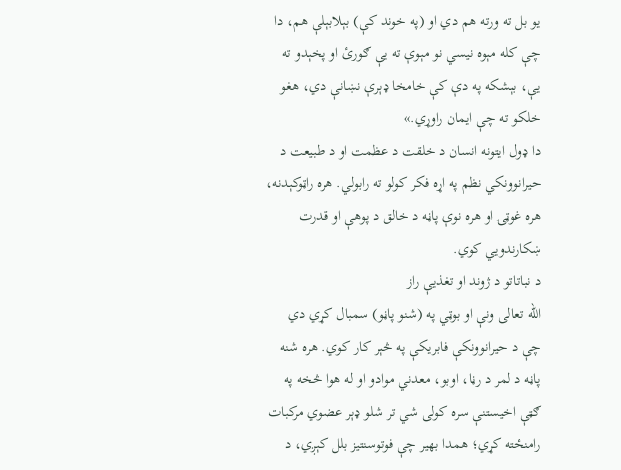يو بل ته ورته هم دي او (په خوند کې) بېلابېلې هم، دا چې کله مېوه نيسي نو مېوې ته يې ګورئ او پخېدو ته يې، بېشکه په دې کې خامخا ډېرې نښانې دي، هغو خلکو ته چې ايمان راوړي.»
دا ډول ايتونه انسان د خلقت د عظمت او د طبيعت د حيرانوونکي نظم په اړه فکر کولو ته رابولي. هره راټوکېدنه، هره غوټۍ او هره نوې پاڼه د خالق د پوهې او قدرت ښکارندويي کوي.
د نباتاتو د ژوند او تغذیې راز
الله تعالی ونې او بوټي په (شنو پاڼو) سمبال کړي دي چې د حيرانوونکې فابريکې په څېر کار کوي. هره شنه پاڼه د لمر د رڼا، اوبو، معدني موادو او له هوا څخه په ګټې اخيستنې سره کولی شي تر شلو ډېر عضوي مرکبات رامنځته کړي؛ همدا بهیر چې فوتوسنتيز بلل کېږي، د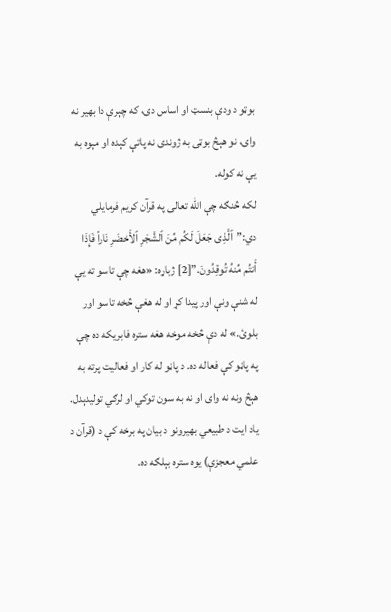بوټو د ودې بنسټ او اساس دی، که چېرې دا بهیر نه وای، نو هېڅ بوټی به ژوندی نه پاتې کېده او مېوه به یې نه کوله.
لکه څنګه چې الله تعالی په قرآن کریم فرمایلي دي:”ٱلَّذِی جَعَلَ لَكُم مِّنَ ٱلشَّجَرِ ٱلأَخضَرِ نَاراً فَإِذَا أَنتُم مِّنهُ تُوقِدُونَ.”[2] ژباړه: «هغه چې تاسو ته يې له شنې ونې اور پيدا کړ او له هغې څخه تاسو اور بلوئ.» له دې څخه موخه هغه ستره فابريکه ده چې په پاڼو کې فعاله ده. د پاڼو له کار او فعاليت پرته به هېڅ ونه نه وای او نه به سون توکي او لرګي توليدېدل. یاد ايت د طبيعي بهيرونو د بيان په برخه کې د (قرآن د علمي معجزې) يوه ستره بېلګه ده.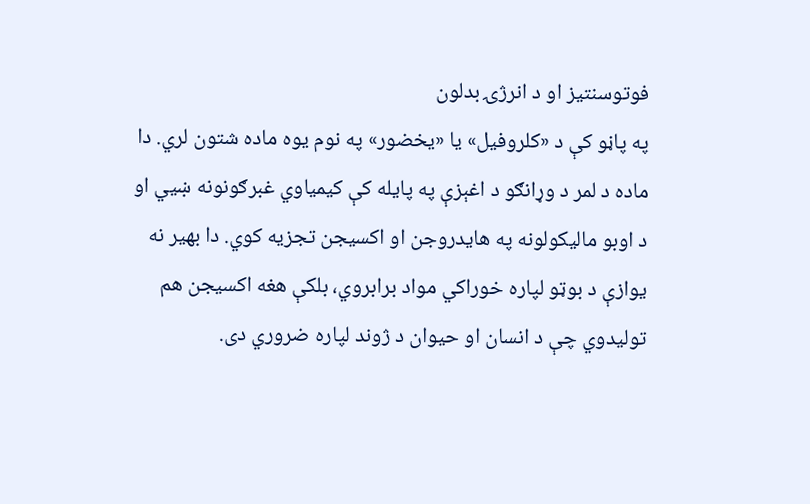فوتوسنتيز او د انرژۍ بدلون
په پاڼو کې د «کلروفیل» یا «یخضور» په نوم یوه ماده شتون لري. دا ماده د لمر د وړانګو د اغېزې په پایله کې کیمیاوي غبرګونونه ښیي او د اوبو مالیکولونه په هایدروجن او اکسیجن تجزيه کوي. دا بهیر نه یوازې د بوټو لپاره خوراکي مواد برابروي، بلکې هغه اکسیجن هم تولیدوي چې د انسان او حیوان د ژوند لپاره ضروري دی.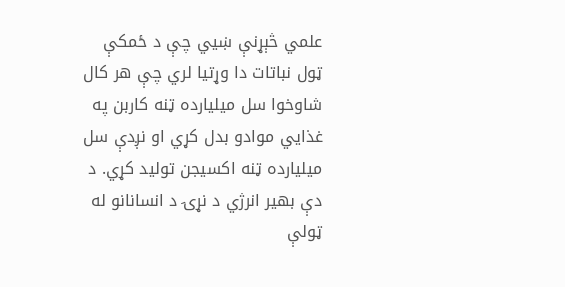علمي څېړنې ښيي چې د ځمکې ټول نباتات دا وړتیا لري چې هر کال شاوخوا سل ميليارده ټنه کاربن په غذايي موادو بدل کړي او نږدې سل ميليارده ټنه اکسيجن توليد کړي. د دې بهير انرژي د نړۍ د انسانانو له ټولې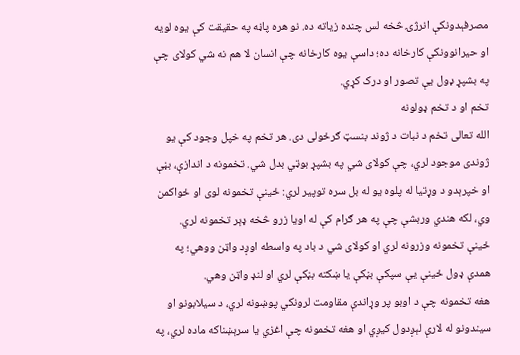مصرفېدونکې انرژۍ څخه لس چنده زیاته ده. نو هره پاڼه په حقيقت کې يوه لويه او حيرانوونکې کارخانه ده؛ داسې یوه کارخانه چې انسان لا هم نه شي کولای چې په بشپړ ډول یې تصور او درک کړي.
تخم او د تخم ډولونه
الله تعالی تخم د نبات د ژوند بنسټ ګرځولی دی. هر تخم په خپل وجود کې یو ژوندی موجود لري، چې کولای شي په بشپړ بوټي بدل شي. تخمونه د اندازې، بڼې او خپرېدو د وړتیا له پلوه یو له بل سره توپیر لري: ځینې تخمونه لوی او ځواکمن وي، لکه هندي وربشې چې په هر ګرام کې له اویا زرو څخه ډېر تخمونه لري.
ځینې تخمونه وزرونه لري او کولای شي د باد په واسطه اوږد واټن ووهي؛ په همدې ډول ځینې یې سپکې بڼکې یا ښکته بڼکې لري او لنډ واټن وهي.
هغه تخمونه چې د اوبو پر وړاندې مقاومت لرونکي پوښونه لري، د سیلابونو او سیندونو له لارې لېږدول کیږي او هغه تخمونه چې اغزي یا سرېښناکه ماده لري، په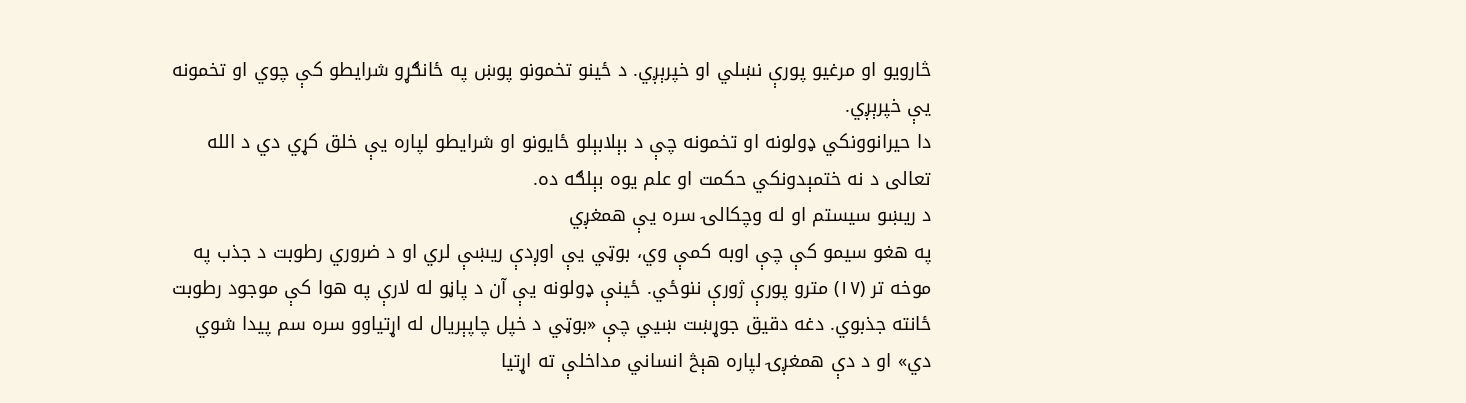څارویو او مرغیو پورې نښلي او خپرېږي. د ځينو تخمونو پوښ په ځانګړو شرایطو کې چوي او تخمونه یې خپرېږي.
دا حيرانوونکي ډولونه او تخمونه چې د بېلابېلو ځايونو او شرایطو لپاره یې خلق کړي دي د الله تعالی د نه ختمېدونکي حکمت او علم یوه بېلګه ده.
د ریښو سیستم او له وچکالۍ سره یې همغږي
په هغو سیمو کې چې اوبه کمې وي، بوټي يې اوږدې ریښې لري او د ضروري رطوبت د جذب په موخه تر (۱۷) مترو پورې ژورې ننوځي. ځینې ډولونه یې آن د پاڼو له لارې په هوا کې موجود رطوبت ځانته جذبوي. دغه دقیق جوړښت ښيي چې «بوټي د خپل چاپېریال له اړتیاوو سره سم پیدا شوي دي» او د دې همغږۍ لپاره هېڅ انساني مداخلې ته اړتیا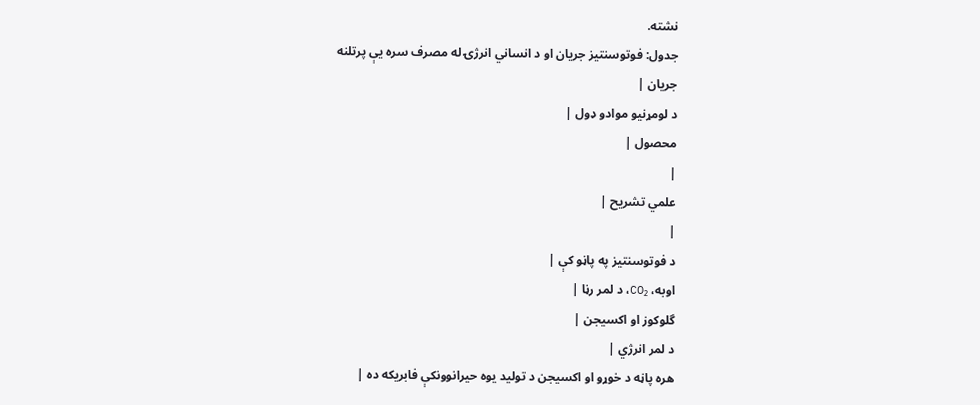نشته.
جدول: فوتوسنتيز جریان او د انساني انرژۍ له مصرف سره یې پرتلنه
جریان |
د لومړنيو موادو ډول |
محصول |
|
علمي تشریح |
|
د فوتوسنتيز په پاڼو کې |
اوبه، CO₂، د لمر رڼا |
گلوکوز او اکسیجن |
د لمر انرژي |
هره پاڼه د خوړو او اکسیجن د تولید یوه حيرانوونکې فابریکه ده |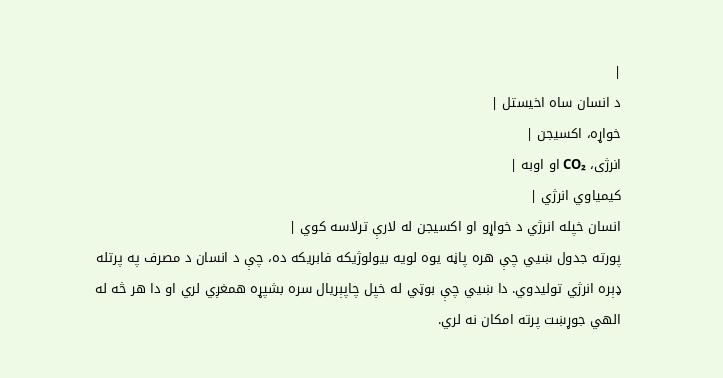|
د انسان ساه اخيستل |
خواړه، اکسیجن |
انرژی، CO₂ او اوبه |
کیمیاوي انرژي |
انسان خپله انرژي د خواړو او اکسیجن له لارې ترلاسه کوي |
پورته جدول ښيي چې هره پاڼه یوه لویه بیولوژیکه فابریکه ده، چې د انسان د مصرف په پرتله ډېره انرژي تولیدوي. دا ښيي چې بوټي له خپل چاپېریال سره بشپړه همغږي لري او دا هر څه له الهي جوړښت پرته امکان نه لري.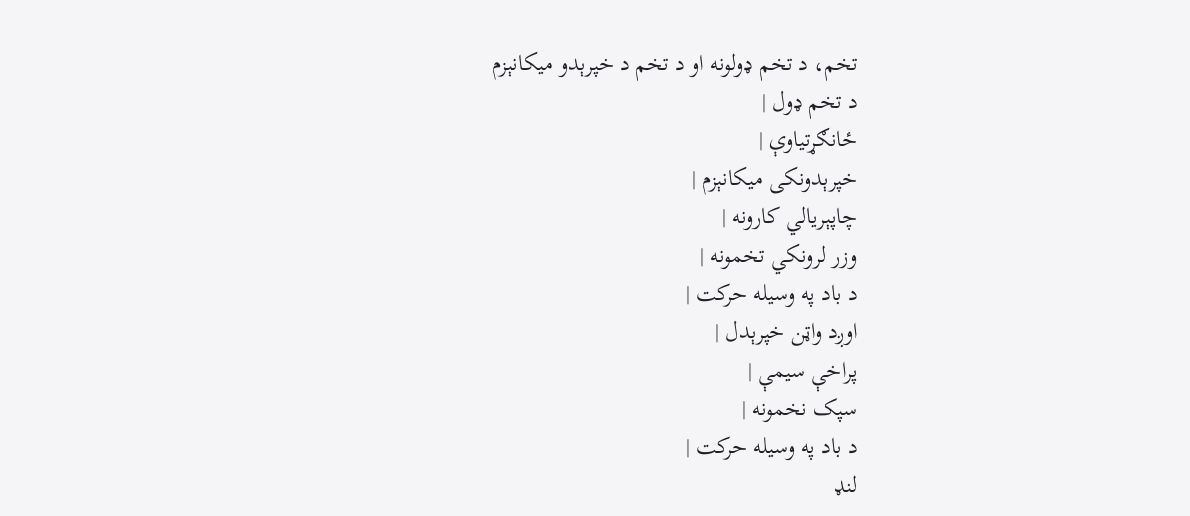تخم، د تخم ډولونه او د تخم د خپرېدو ميکانېزم
د تخم ډول |
ځانګړتیاوې |
خپرېدونکی ميکانېزم |
چاپېریالي کارونه |
وزر لرونکي تخمونه |
د باد په وسیله حرکت |
اوږد واټن خپرېدل |
پراخې سیمې |
سپک نخمونه |
د باد په وسیله حرکت |
لنډ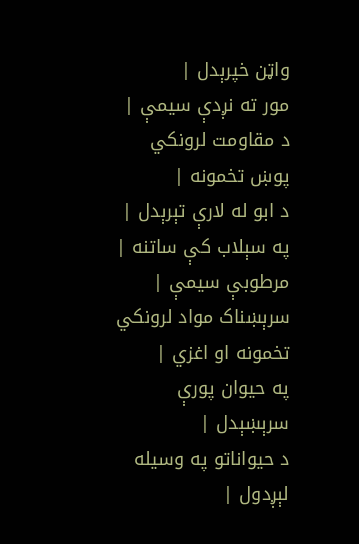واټن خپرېدل |
مور ته نږدې سیمې |
د مقاومت لرونکي پوښ تخمونه |
د ابو له لارې تېرېدل |
په سېلاب کې ساتنه |
مرطوبې سیمې |
سرېښناک مواد لرونکي تخمونه او اغزي |
په حیوان پورې سرېښېدل |
د حیواناتو په وسیله لېږدول |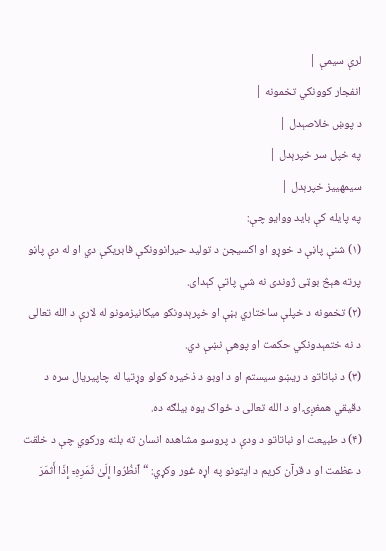لرې سیمې |
انفجار کوونکي تخمونه |
د پوښ خلاصېدل |
په خپل سر خپرېدل |
سیمهییز خپرېدل |
په پایله کې باید ووایو چې:
(۱) شنې پاڼې د خوړو او اکسیجن د تولید حيرانوونکې فابریکې دي او له دې پاڼو پرته هېڅ بوټی ژوندی نه شي پاتې کېدای.
(۲) تخمونه د خپلې ساختاري بڼې او خپرېدونکو میکانیزمونو له لارې د الله تعالی د نه ختمېدونکي حکمت او پوهې نښې دي.
(۳) د نباتاتو د ریښو سیستم او د اوبو د ذخیره کولو وړتیا له چاپیریال سره د دقیقي همغږۍ او د الله تعالی د ځواک یوه بیلګه ده.
(۴) د طبیعت او نباتاتو د ودې د پروسو مشاهده انسان ته بلنه ورکوي چې د خلقت د عظمت او د قرآن کریم د ایتونو په اړه غور وکړي: “ٱنظُرُوا إِلَىٰ ثَمَرِهِۦۤ إِذَا أَثمَرَ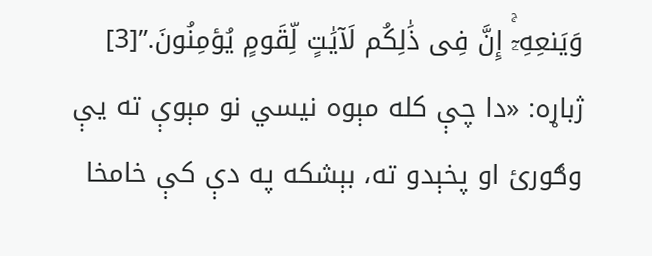وَیَنعِهِۦۤۚ إِنَّ فِی ذَٰلِكُم لَآیَٰتٍ لِّقَومٍ یُؤمِنُونَ.”[3] ژباړه: «دا چې کله مېوه نيسي نو مېوې ته يې وګورئ او پخېدو ته، بېشکه په دې کې خامخا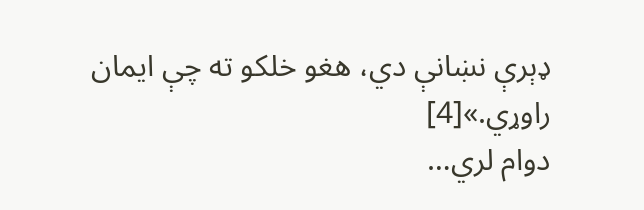ډېرې نښانې دي، هغو خلکو ته چې ايمان راوړي.»[4]
دوام لري…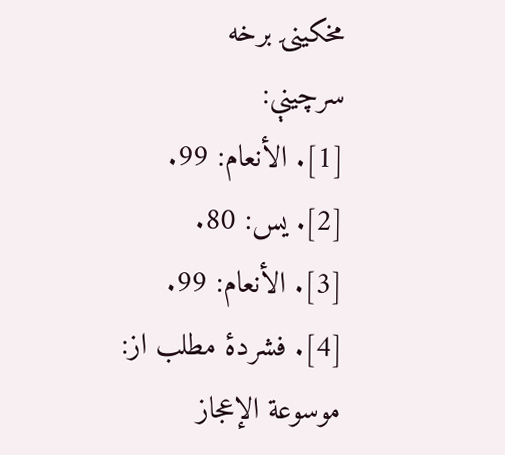مخکینۍ برخه
سرچینې:
[1]. الأنعام: 99.
[2]. یس: 80.
[3]. الأنعام: 99.
[4]. فشردۀ مطلب از: موسوعة الإعجاز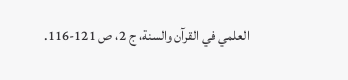العلمي في القرآن والسنة، ج 2، ص 121-116.